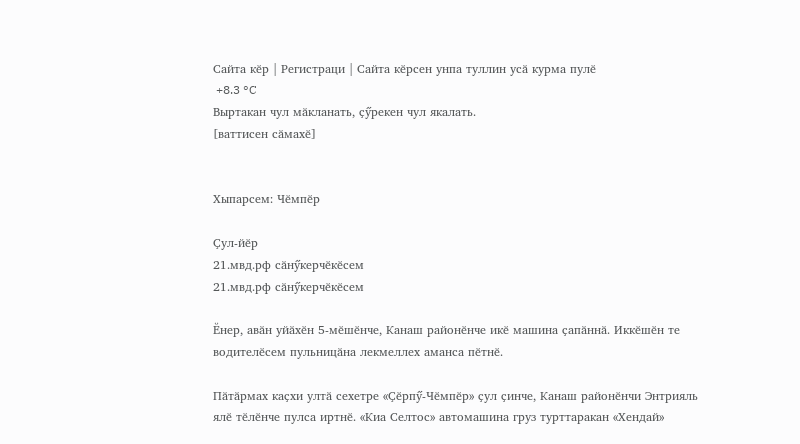Сайта кӗр | Регистраци | Сайта кӗрсен унпа туллин усӑ курма пулӗ
 +8.3 °C
Выртакан чул мӑкланать, ҫӳрекен чул якалать.
[ваттисен сӑмахӗ]


Хыпарсем: Чӗмпӗр

Ҫул-йӗр
21.мвд.рф сӑнӳкерчӗкӗсем
21.мвд.рф сӑнӳкерчӗкӗсем

Ӗнер, авӑн уйӑхӗн 5-мӗшӗнче, Канаш районӗнче икӗ машина ҫапӑннӑ. Иккӗшӗн те водителӗсем пульницӑна лекмеллех аманса пӗтнӗ.

Пӑтӑрмах каҫхи ултӑ сехетре «Ҫӗрпӳ-Чӗмпӗр» ҫул ҫинче, Канаш районӗнчи Энтрияль ялӗ тӗлӗнче пулса иртнӗ. «Киа Селтос» автомашина груз турттаракан «Хендай»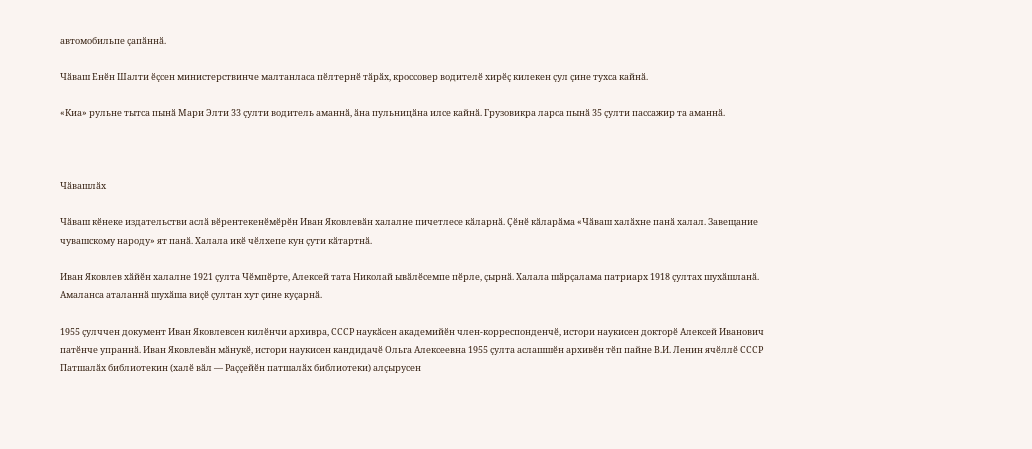автомобильпе ҫапӑннӑ.

Чӑваш Енӗн Шалти ӗҫсен министерствинче малтанласа пӗлтернӗ тӑрӑх, кроссовер водителӗ хирӗҫ килекен ҫул ҫине тухса кайнӑ.

«Киа» рульне тытса пынӑ Мари Элти 33 ҫулти водитель аманнӑ, ӑна пульницӑна илсе кайнӑ. Грузовикра ларса пынӑ 35 ҫулти пассажир та аманнӑ.



Чӑвашлӑх

Чӑваш кӗнеке издательстви аслӑ вӗрентекенӗмӗрӗн Иван Яковлевӑн халалне пичетлесе кӑларнӑ. Ҫӗнӗ кӑларӑма «Чӑваш халӑхне панӑ халал. Завещание чувашскому народу» ят панӑ. Халала икӗ чӗлхепе кун ҫути кӑтартнӑ.

Иван Яковлев хӑйӗн халалне 1921 ҫулта Чӗмпӗрте, Алексей тата Николай ывӑлӗсемпе пӗрле, ҫырнӑ. Халала шӑрҫалама патриарх 1918 ҫултах шухӑшланӑ. Амаланса аталаннӑ шухӑша виҫӗ ҫултан хут ҫине куҫарнӑ.

1955 ҫулччен документ Иван Яковлевсен килӗнчи архивра, СССР наукӑсен академийӗн член-корреспонденчӗ, истори наукисен докторӗ Алексей Иванович патӗнче упраннӑ. Иван Яковлевӑн мӑнукӗ, истори наукисен кандидачӗ Ольга Алексеевна 1955 ҫулта аслашшӗн архивӗн тӗп пайне В.И. Ленин ячӗллӗ СССР Патшалӑх библиотекин (халӗ вӑл — Раҫҫейӗн патшалӑх библиотеки) алҫырусен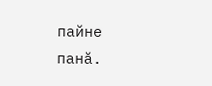пайне панӑ.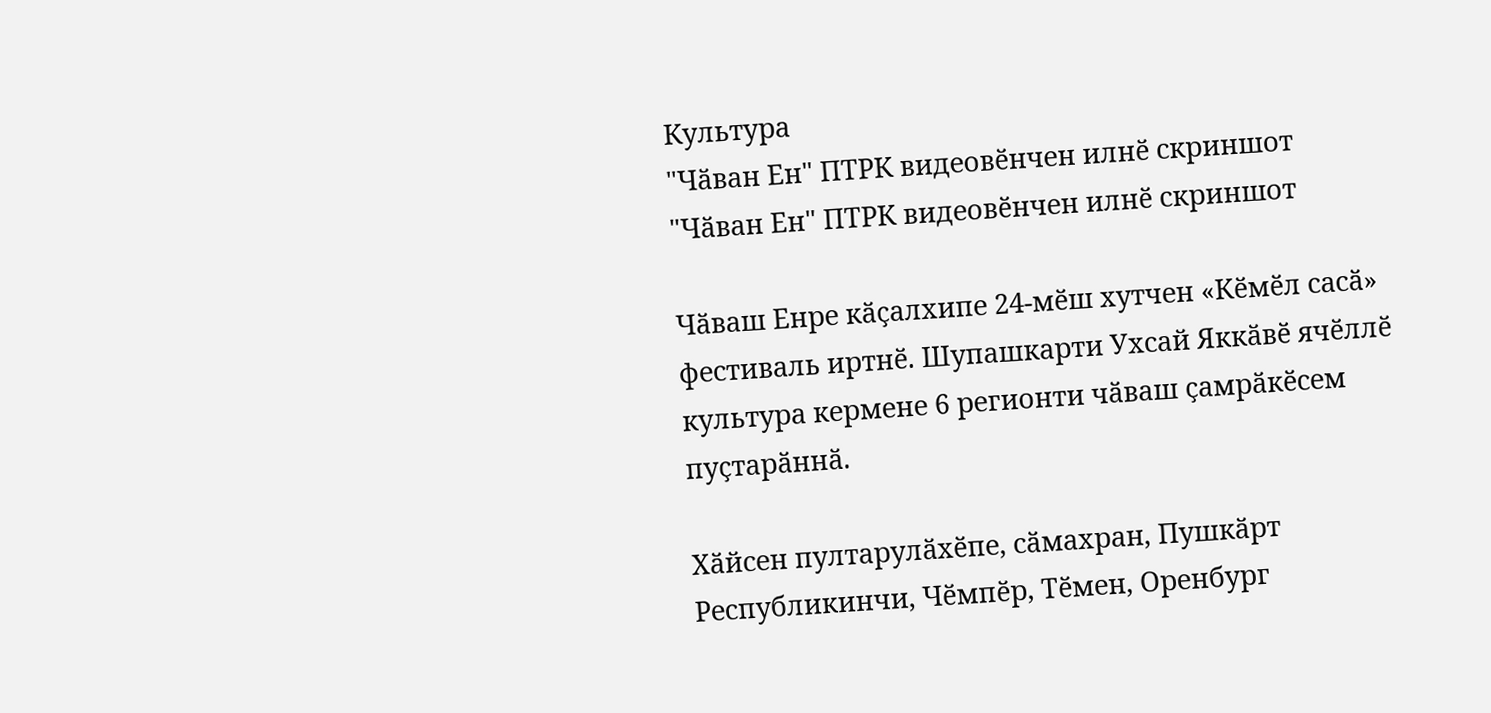Культура
"Чӑван Ен" ПТРК видеовӗнчен илнӗ скриншот
"Чӑван Ен" ПТРК видеовӗнчен илнӗ скриншот

Чӑваш Енре кӑҫалхипе 24-мӗш хутчен «Кӗмӗл сасӑ» фестиваль иртнӗ. Шупашкарти Ухсай Яккӑвӗ ячӗллӗ культура кермене 6 регионти чӑваш ҫамрӑкӗсем пуҫтарӑннӑ.

Хӑйсен пултарулӑхӗпе, сӑмахран, Пушкӑрт Республикинчи, Чӗмпӗр, Тӗмен, Оренбург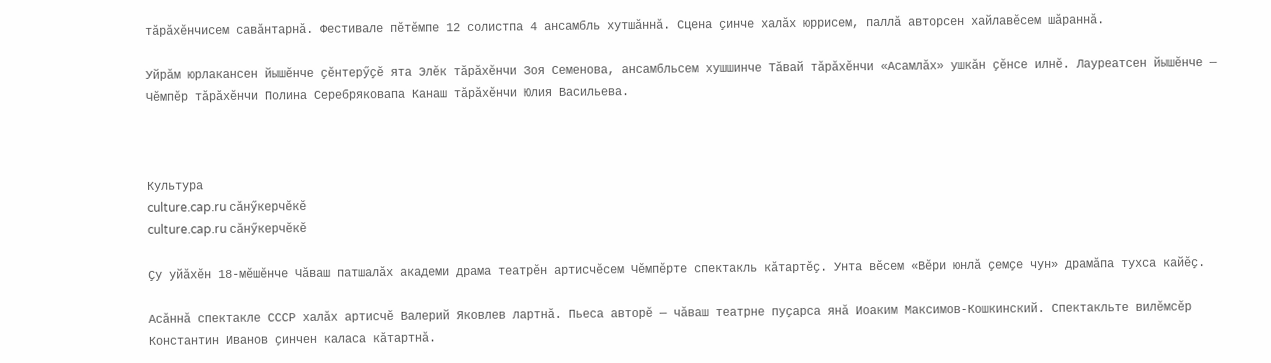тӑрӑхӗнчисем савӑнтарнӑ. Фестивале пӗтӗмпе 12 солистпа 4 ансамбль хутшӑннӑ. Сцена ҫинче халӑх юррисем, паллӑ авторсен хайлавӗсем шӑраннӑ.

Уйрӑм юрлакансен йышӗнче ҫӗнтерӳҫӗ ята Элӗк тӑрӑхӗнчи Зоя Семенова, ансамбльсем хушшинче Тӑвай тӑрӑхӗнчи «Асамлӑх» ушкӑн ҫӗнсе илнӗ. Лауреатсен йышӗнче — Чӗмпӗр тӑрӑхӗнчи Полина Серебряковапа Канаш тӑрӑхӗнчи Юлия Васильева.



Культура
culture.cap.ru сӑнӳкерчӗкӗ
culture.cap.ru сӑнӳкерчӗкӗ

Ҫу уйӑхӗн 18-мӗшӗнче Чӑваш патшалӑх академи драма театрӗн артисчӗсем Чӗмпӗрте спектакль кӑтартӗҫ. Унта вӗсем «Вӗри юнлӑ ҫемҫе чун» драмӑпа тухса кайӗҫ.

Асӑннӑ спектакле СССР халӑх артисчӗ Валерий Яковлев лартнӑ. Пьеса авторӗ — чӑваш театрне пуҫарса янӑ Иоаким Максимов-Кошкинский. Спектакльте вилӗмсӗр Константин Иванов ҫинчен каласа кӑтартнӑ.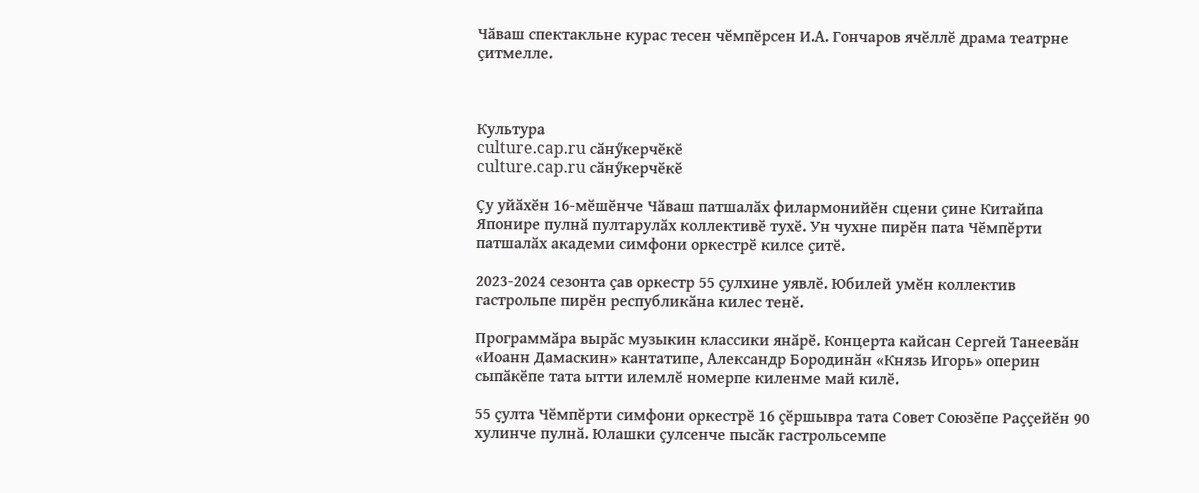Чӑваш спектакльне курас тесен чӗмпӗрсен И.А. Гончаров ячӗллӗ драма театрне ҫитмелле.



Культура
culture.cap.ru сӑнӳкерчӗкӗ
culture.cap.ru сӑнӳкерчӗкӗ

Ҫу уйӑхӗн 16-мӗшӗнче Чӑваш патшалӑх филармонийӗн сцени ҫине Китайпа Японире пулнӑ пултарулӑх коллективӗ тухӗ. Ун чухне пирӗн пата Чӗмпӗрти патшалӑх академи симфони оркестрӗ килсе ҫитӗ.

2023-2024 сезонта ҫав оркестр 55 ҫулхине уявлӗ. Юбилей умӗн коллектив гастрольпе пирӗн республикӑна килес тенӗ.

Программӑра вырӑс музыкин классики янӑрӗ. Концерта кайсан Сергей Танеевӑн «Иоанн Дамаскин» кантатипе, Александр Бородинӑн «Князь Игорь» оперин сыпӑкӗпе тата ытти илемлӗ номерпе киленме май килӗ.

55 ҫулта Чӗмпӗрти симфони оркестрӗ 16 ҫӗршывра тата Совет Союзӗпе Раҫҫейӗн 90 хулинче пулнӑ. Юлашки ҫулсенче пысӑк гастрольсемпе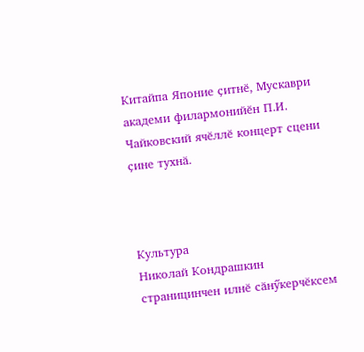Китайпа Японие ҫитнӗ, Мускаври академи филармонийӗн П.И. Чайковский ячӗллӗ концерт сцени ҫине тухнӑ.



Культура
Николай Кондрашкин страницинчен илнӗ сӑнӳкерчӗксем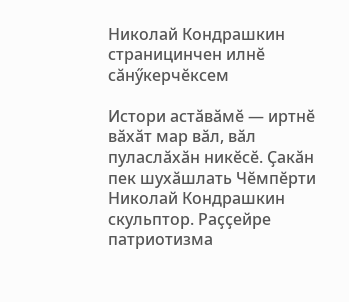Николай Кондрашкин страницинчен илнӗ сӑнӳкерчӗксем

Истори астӑвӑмӗ — иртнӗ вӑхӑт мар вӑл, вӑл пуласлӑхӑн никӗсӗ. Ҫакӑн пек шухӑшлать Чӗмпӗрти Николай Кондрашкин скульптор. Раҫҫейре патриотизма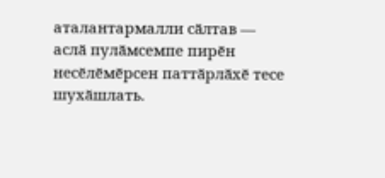аталантармалли сӑлтав — аслӑ пулӑмсемпе пирӗн несӗлӗмӗрсен паттӑрлӑхӗ тесе шухӑшлать.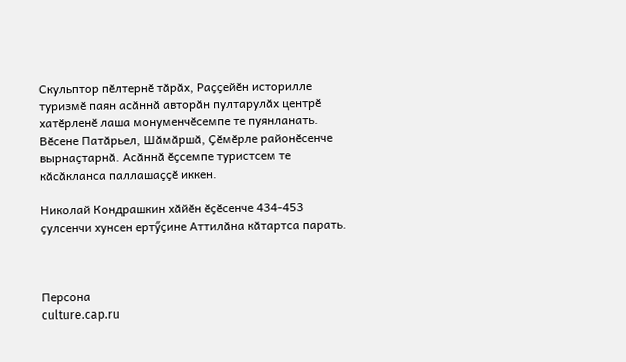Скульптор пӗлтернӗ тӑрӑх, Раҫҫейӗн историлле туризмӗ паян асӑннӑ авторӑн пултарулӑх центрӗ хатӗрленӗ лаша монуменчӗсемпе те пуянланать. Вӗсене Патӑрьел, Шӑмӑршӑ, Ҫӗмӗрле районӗсенче вырнаҫтарнӑ. Асӑннӑ ӗҫсемпе туристсем те кӑсӑкланса паллашаҫҫӗ иккен.

Николай Кондрашкин хӑйӗн ӗҫӗсенче 434-453 ҫулсенчи хунсен ертӳҫине Аттилӑна кӑтартса парать.



Персона
culture.cap.ru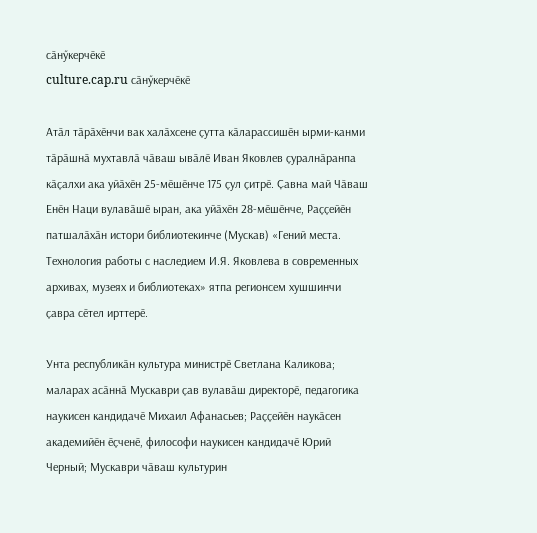сӑнӳкерчӗкӗ
culture.cap.ru сӑнӳкерчӗкӗ

Атӑл тӑрӑхӗнчи вак халӑхсене ҫутта кӑларассишӗн ырми-канми тӑрӑшнӑ мухтавлӑ чӑваш ывӑлӗ Иван Яковлев ҫуралнӑранпа кӑҫалхи ака уйӑхӗн 25-мӗшӗнче 175 ҫул ҫитрӗ. Ҫавна май Чӑваш Енӗн Наци вулавӑшӗ ыран, ака уйӑхӗн 28-мӗшӗнче, Раҫҫейӗн патшалӑхӑн истори библиотекинче (Мускав) «Гений места. Технология работы с наследием И.Я. Яковлева в современных архивах, музеях и библиотеках» ятпа регионсем хушшинчи ҫавра сӗтел ирттерӗ.

Унта республикӑн культура министрӗ Светлана Каликова; маларах асӑннӑ Мускаври ҫав вулавӑш директорӗ, педагогика наукисен кандидачӗ Михаил Афанасьев; Раҫҫейӗн наукӑсен академийӗн ӗҫченӗ, философи наукисен кандидачӗ Юрий Черный; Мускаври чӑваш культурин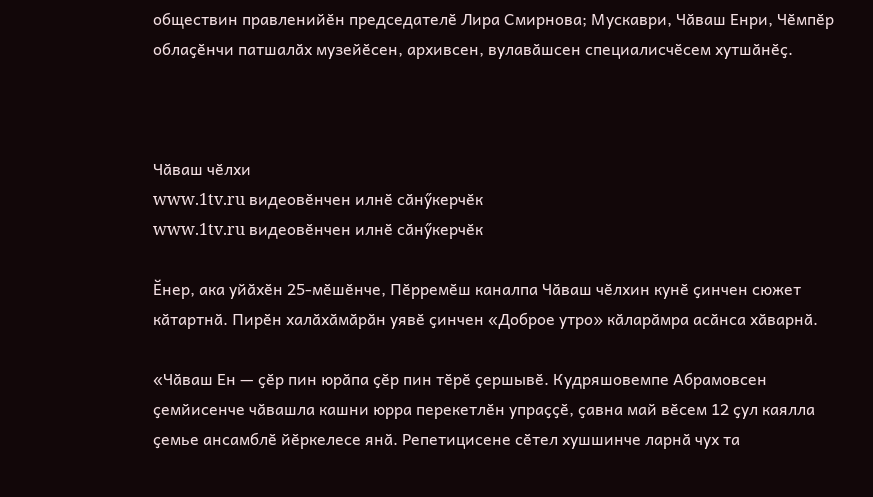обществин правленийӗн председателӗ Лира Смирнова; Мускаври, Чӑваш Енри, Чӗмпӗр облаҫӗнчи патшалӑх музейӗсен, архивсен, вулавӑшсен специалисчӗсем хутшӑнӗҫ.



Чӑваш чӗлхи
www.1tv.ru видеовӗнчен илнӗ сӑнӳкерчӗк
www.1tv.ru видеовӗнчен илнӗ сӑнӳкерчӗк

Ӗнер, ака уйӑхӗн 25-мӗшӗнче, Пӗрремӗш каналпа Чӑваш чӗлхин кунӗ ҫинчен сюжет кӑтартнӑ. Пирӗн халӑхӑмӑрӑн уявӗ ҫинчен «Доброе утро» кӑларӑмра асӑнса хӑварнӑ.

«Чӑваш Ен — ҫӗр пин юрӑпа ҫӗр пин тӗрӗ ҫершывӗ. Кудряшовемпе Абрамовсен ҫемйисенче чӑвашла кашни юрра перекетлӗн упраҫҫӗ, ҫавна май вӗсем 12 ҫул каялла ҫемье ансамблӗ йӗркелесе янӑ. Репетицисене сӗтел хушшинче ларнӑ чух та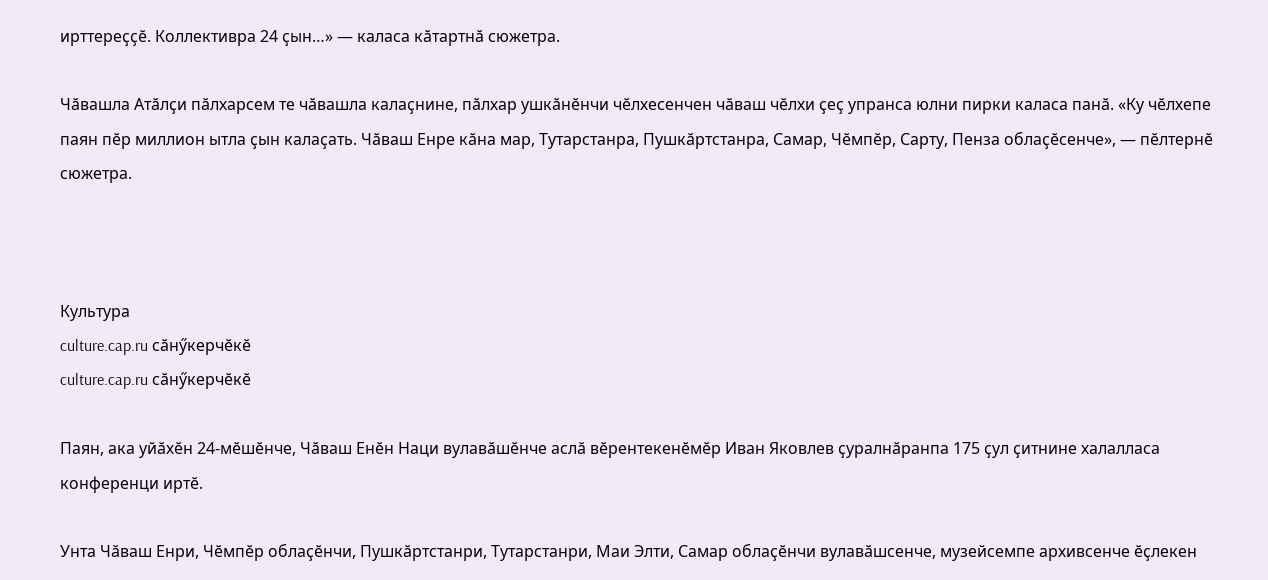ирттереҫҫӗ. Коллективра 24 ҫын…» — каласа кӑтартнӑ сюжетра.

Чӑвашла Атӑлҫи пӑлхарсем те чӑвашла калаҫнине, пӑлхар ушкӑнӗнчи чӗлхесенчен чӑваш чӗлхи ҫеҫ упранса юлни пирки каласа панӑ. «Ку чӗлхепе паян пӗр миллион ытла ҫын калаҫать. Чӑваш Енре кӑна мар, Тутарстанра, Пушкӑртстанра, Самар, Чӗмпӗр, Сарту, Пенза облаҫӗсенче», — пӗлтернӗ сюжетра.



Культура
culture.cap.ru сӑнӳкерчӗкӗ
culture.cap.ru сӑнӳкерчӗкӗ

Паян, ака уйӑхӗн 24-мӗшӗнче, Чӑваш Енӗн Наци вулавӑшӗнче аслӑ вӗрентекенӗмӗр Иван Яковлев ҫуралнӑранпа 175 ҫул ҫитнине халалласа конференци иртӗ.

Унта Чӑваш Енри, Чӗмпӗр облаҫӗнчи, Пушкӑртстанри, Тутарстанри, Маи Элти, Самар облаҫӗнчи вулавӑшсенче, музейсемпе архивсенче ӗҫлекен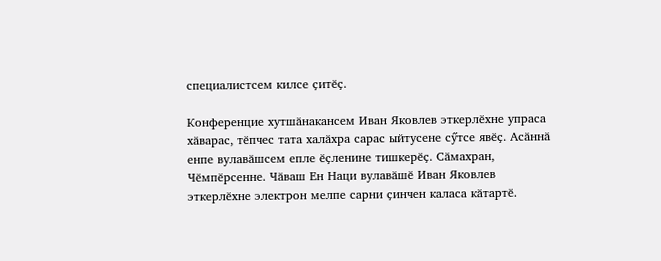специалистсем килсе ҫитӗҫ.

Конференцие хутшӑнакансем Иван Яковлев эткерлӗхне упраса хӑварас, тӗпчес тата халӑхра сарас ыйтусене сӳтсе явӗҫ. Асӑннӑ енпе вулавӑшсем епле ӗҫленине тишкерӗҫ. Сӑмахран, Чӗмпӗрсенне. Чӑваш Ен Наци вулавӑшӗ Иван Яковлев эткерлӗхне электрон мелпе сарни ҫинчен каласа кӑтартӗ.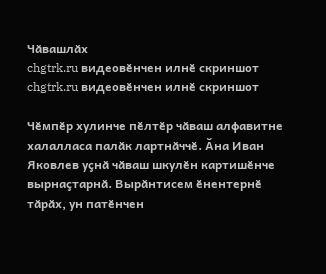Чӑвашлӑх
chgtrk.ru видеовӗнчен илнӗ скриншот
chgtrk.ru видеовӗнчен илнӗ скриншот

Чӗмпӗр хулинче пӗлтӗр чӑваш алфавитне халалласа палӑк лартнӑччӗ. Ӑна Иван Яковлев уҫнӑ чӑваш шкулӗн картишӗнче вырнаҫтарнӑ. Вырӑнтисем ӗнентернӗ тӑрӑх, ун патӗнчен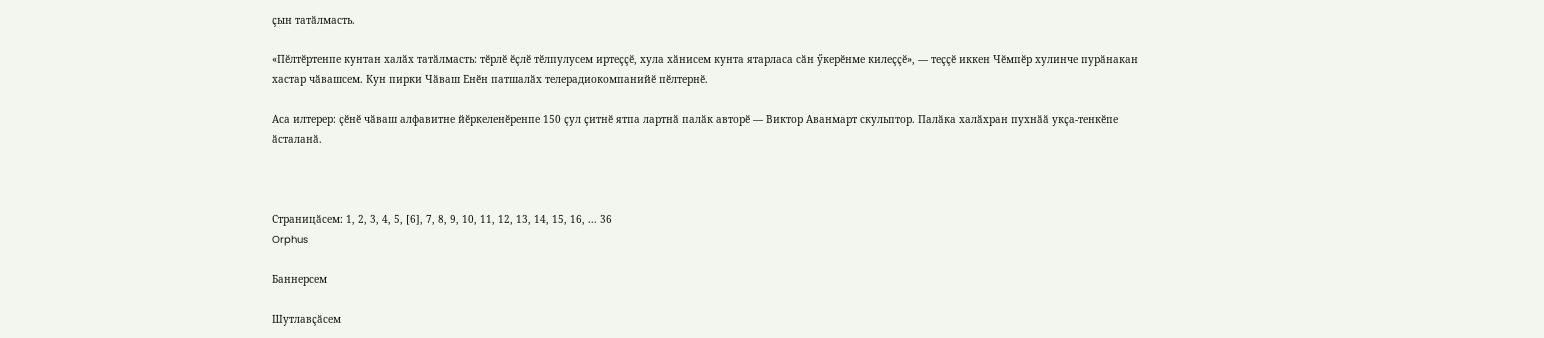ҫын татӑлмасть.

«Пӗлтӗртенпе кунтан халӑх татӑлмасть: тӗрлӗ ӗҫлӗ тӗлпулусем иртеҫҫӗ, хула хӑнисем кунта ятарласа сӑн ӳкерӗнме килеҫҫӗ», — теҫҫӗ иккен Чӗмпӗр хулинче пурӑнакан хастар чӑвашсем. Кун пирки Чӑваш Енӗн патшалӑх телерадиокомпанийӗ пӗлтернӗ.

Аса илтерер: ҫӗнӗ чӑваш алфавитне йӗркеленӗренпе 150 ҫул ҫитнӗ ятпа лартнӑ палӑк авторӗ — Виктор Аванмарт скульптор. Палӑка халӑхран пухнӑӑ укҫа-тенкӗпе ӑсталанӑ.



Страницӑсем: 1, 2, 3, 4, 5, [6], 7, 8, 9, 10, 11, 12, 13, 14, 15, 16, ... 36
Orphus

Баннерсем

Шутлавҫӑсем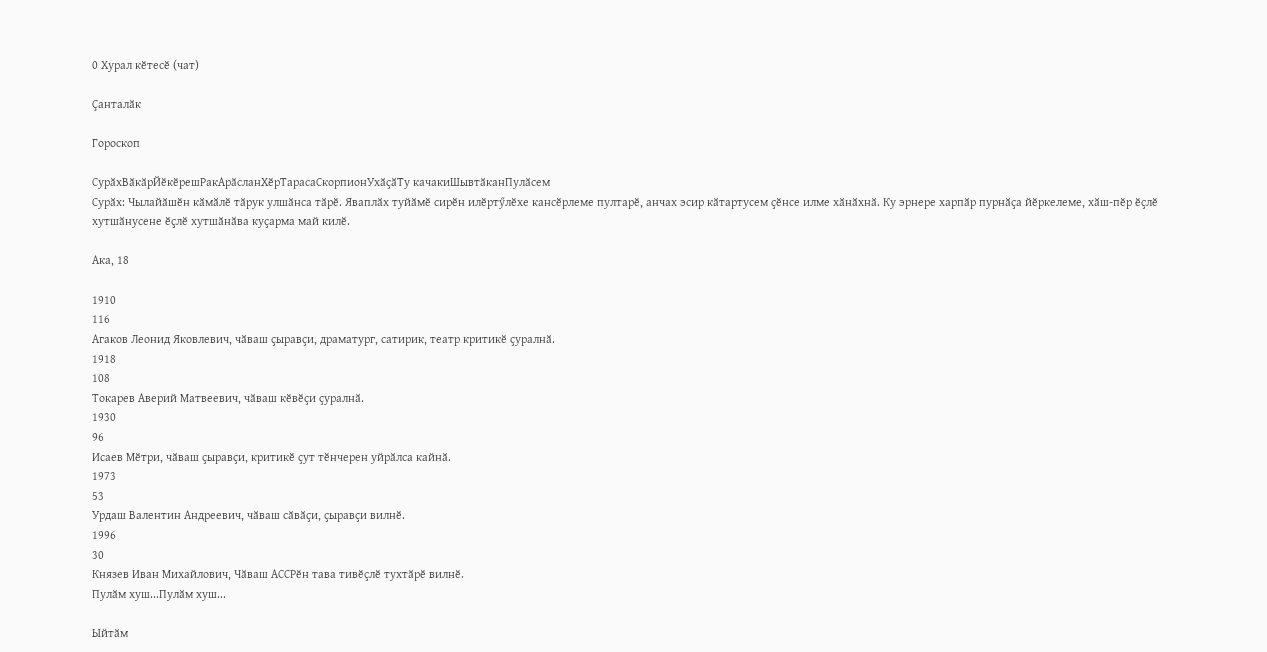0 Хурал кӗтесӗ (чат)

Ҫанталӑк

Гороскоп

СурӑхВӑкӑрЙӗкӗрешРакАрӑсланХӗрТарасаСкорпионУхӑҫӑТу качакиШывтӑканПулӑсем
Сурӑх: Чылайӑшӗн кӑмӑлӗ тӑрук улшӑнса тӑрӗ. Яваплӑх туйӑмӗ сирӗн илӗртӳлӗхе кансӗрлеме пултарӗ, анчах эсир кӑтартусем ҫӗнсе илме хӑнӑхнӑ. Ку эрнере харпӑр пурнӑҫа йӗркелеме, хӑш-пӗр ӗҫлӗ хутшӑнусене ӗҫлӗ хутшӑнӑва куҫарма май килӗ.

Ака, 18

1910
116
Агаков Леонид Яковлевич, чӑваш ҫыравҫи, драматург, сатирик, театр критикӗ ҫуралнӑ.
1918
108
Токарев Аверий Матвеевич, чӑваш кӗвӗҫи ҫуралнӑ.
1930
96
Исаев Мӗтри, чӑваш ҫыравҫи, критикӗ ҫут тӗнчерен уйрӑлса кайнӑ.
1973
53
Урдаш Валентин Андреевич, чӑваш сӑвӑҫи, ҫыравҫи вилнӗ.
1996
30
Князев Иван Михайлович, Чӑваш АССРӗн тава тивӗҫлӗ тухтӑрӗ вилнӗ.
Пулӑм хуш...Пулӑм хуш...

Ыйтӑм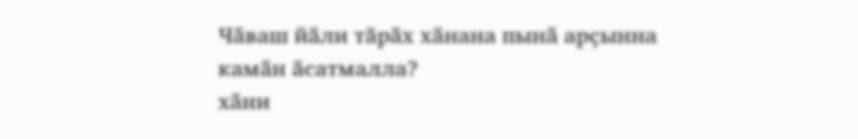Чӑваш йӑли тӑрӑх хӑнана пынӑ арҫынна камӑн ӑсатмалла?
хӑни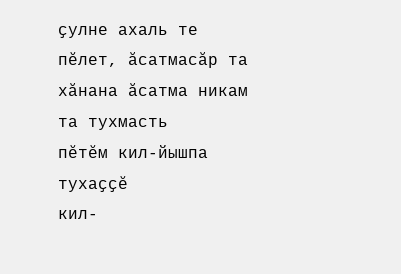ҫулне ахаль те пӗлет, ӑсатмасӑр та
хӑнана ӑсатма никам та тухмасть
пӗтӗм кил-йышпа тухаҫҫӗ
кил-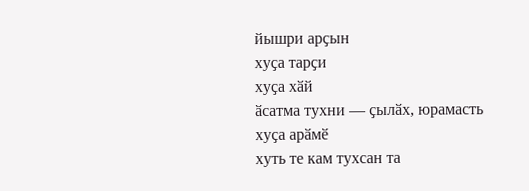йышри арҫын
хуҫа тарҫи
хуҫа хӑй
ӑсатма тухни — ҫылӑх, юрамасть
хуҫа арӑмӗ
хуть те кам тухсан та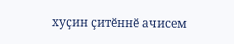хуҫин ҫитӗннӗ ачисем